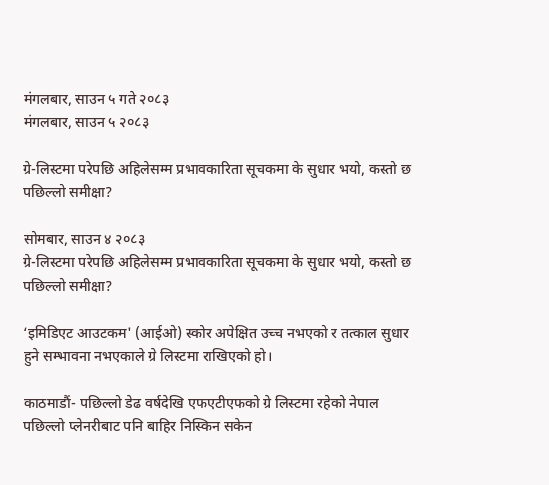मंगलबार, साउन ५ गते २०८३
मंगलबार, साउन ५ २०८३

ग्रे-लिस्टमा परेपछि अहिलेसम्म प्रभावकारिता सूचकमा के सुधार भयो, कस्तो छ पछिल्लो समीक्षा?

सोमबार, साउन ४ २०८३
ग्रे-लिस्टमा परेपछि अहिलेसम्म प्रभावकारिता सूचकमा के सुधार भयो, कस्तो छ पछिल्लो समीक्षा?

‘इमिडिएट आउटकम' (आईओ) स्कोर अपेक्षित उच्च नभएको र तत्काल सुधार हुने सम्भावना नभएकाले ग्रे लिस्टमा राखिएको हो।

काठमाडौं- पछिल्लो डेढ वर्षदेखि एफएटीएफको ग्रे लिस्टमा रहेको नेपाल पछिल्लो प्लेनरीबाट पनि बाहिर निस्किन सकेन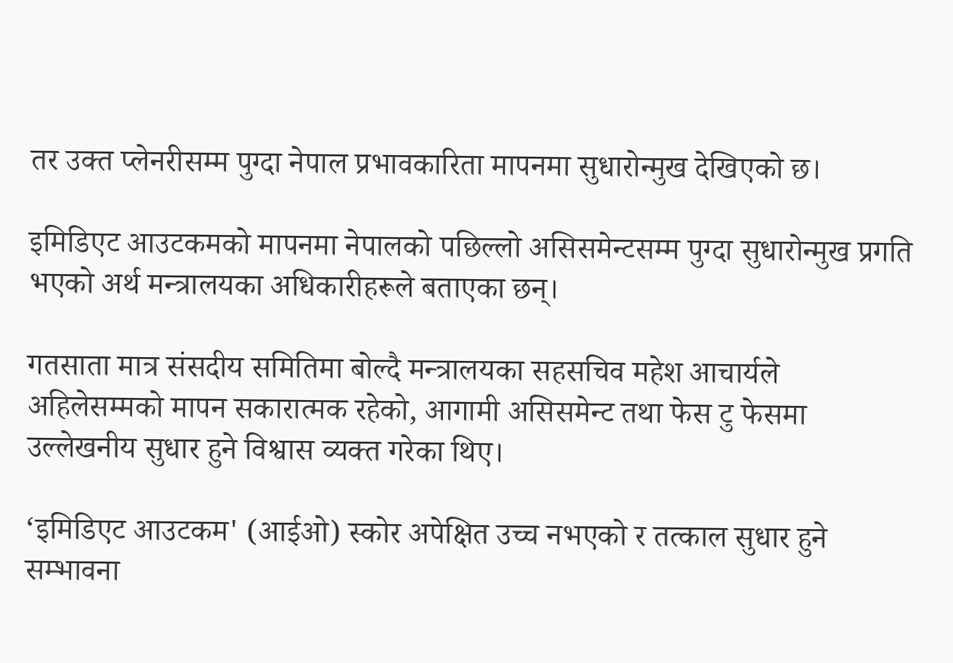तर उक्त प्लेनरीसम्म पुग्दा नेपाल प्रभावकारिता मापनमा सुधारोन्मुख देखिएको छ।

इमिडिएट आउटकमको मापनमा नेपालको पछिल्लो असिसमेन्टसम्म पुग्दा सुधारोन्मुख प्रगति भएको अर्थ मन्त्रालयका अधिकारीहरूले बताएका छन्।

गतसाता मात्र संसदीय समितिमा बोल्दै मन्त्रालयका सहसचिव महेश आचार्यले अहिलेसम्मको मापन सकारात्मक रहेको, आगामी असिसमेन्ट तथा फेस टु फेसमा उल्लेखनीय सुधार हुने विश्वास व्यक्त गरेका थिए।

‘इमिडिएट आउटकम' (आईओ) स्कोर अपेक्षित उच्च नभएको र तत्काल सुधार हुने सम्भावना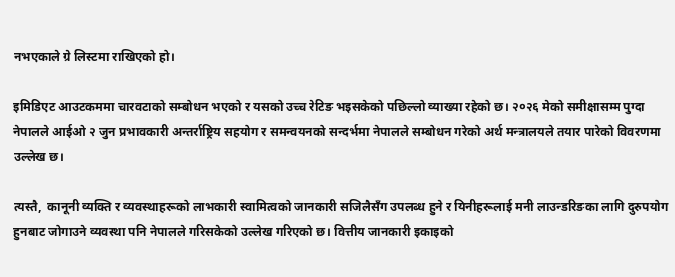नभएकाले ग्रे लिस्टमा राखिएको हो।

इमिडिएट आउटकममा चारवटाको सम्बोधन भएको र यसको उच्च रेटिङ भइसकेको पछिल्लो व्याख्या रहेको छ। २०२६ मेको समीक्षासम्म पुग्दा नेपालले आईओ २ जुन प्रभावकारी अन्तर्राष्ट्रिय सहयोग र समन्वयनको सन्दर्भमा नेपालले सम्बोधन गरेको अर्थ मन्त्रालयले तयार पारेको विवरणमा उल्लेख छ।

त्यस्तै,  कानूनी व्यक्ति र व्यवस्थाहरूको लाभकारी स्वामित्वको जानकारी सजिलैसँग उपलब्ध हुने र यिनीहरूलाई मनी लाउन्डरिङका लागि दुरुपयोग हुनबाट जोगाउने व्यवस्था पनि नेपालले गरिसकेको उल्लेख गरिएको छ। वित्तीय जानकारी इकाइको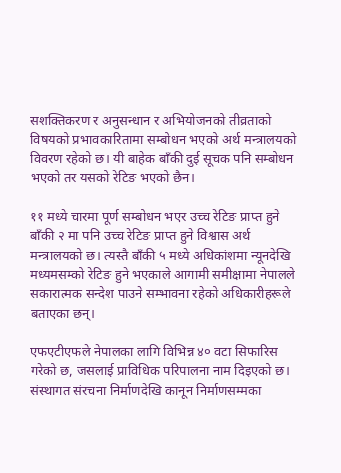सशक्तिकरण र अनुसन्धान र अभियोजनको तीव्रताको विषयको प्रभावकारितामा सम्बोधन भएको अर्थ मन्त्रालयको विवरण रहेको छ। यी बाहेक बाँकी दुई सूचक पनि सम्बोधन भएको तर यसको रेटिङ भएको छैन।

११ मध्ये चारमा पूर्ण सम्बोधन भएर उच्च रेटिङ प्राप्त हुने बाँकी २ मा पनि उच्च रेटिङ प्राप्त हुने विश्वास अर्थ मन्त्रालयको छ। त्यस्तै बाँकी ५ मध्ये अधिकांशमा न्यूनदेखि मध्यमसम्को रेटिङ हुने भएकाले आगामी समीक्षामा नेपालले सकारात्मक सन्देश पाउने सम्भावना रहेको अधिकारीहरूले बताएका छन्।

एफएटीएफले नेपालका लागि विभिन्न ४० वटा सिफारिस गरेको छ, जसलाई प्राविधिक परिपालना नाम दिइएको छ। संस्थागत संरचना निर्माणदेखि कानून निर्माणसम्मका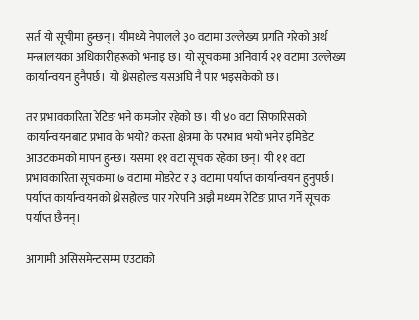सर्त यो सूचीमा हुन्छन्। यीमध्ये नेपालले ३० वटामा उल्लेख्य प्रगति गरेको अर्थ मन्त्रालयका अधिकारीहरूको भनाइ छ। यो सूचकमा अनिवार्य २१ वटामा उल्लेख्य कार्यान्वयन हुनैपर्छ। यो थ्रेसहोल्ड यसअघि नै पार भइसकेको छ।

तर प्रभावकारिता रेटिङ भने कमजोर रहेको छ। यी ४० वटा सिफारिसको कार्यान्वयनबाट प्रभाव के भयो? कस्ता क्षेत्रमा के परभाव भयो भनेर इमिडेट आउटकमको मापन हुन्छ। यसमा ११ वटा सूचक रहेका छन्। यी ११ वटा प्रभावकारिता सूचकमा ७ वटामा मोडरेट र ३ वटामा पर्याप्त कार्यान्वयन हुनुपर्छ। पर्याप्त कार्यान्वयनको थ्रेसहोल्ड पार गरेपनि अझै मध्यम रेटिङ प्राप्त गर्ने सूचक पर्याप्त छैनन्।

आगामी असिसमेन्टसम्म एउटाको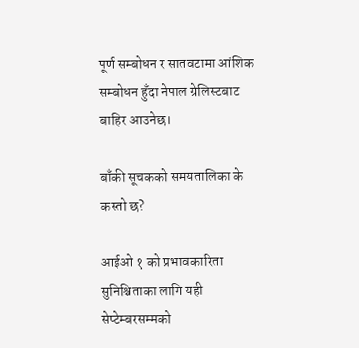पूर्ण सम्बोधन र सातवटामा आंशिक सम्बोधन हुँदा नेपाल ग्रेलिस्टबाट बाहिर आउनेछ।

बाँकी सूचकको समयतालिका के कस्तो छ?

आईओ १ को प्रभावकारिता सुनिश्चिताका लागि यही सेप्टेम्बरसम्मको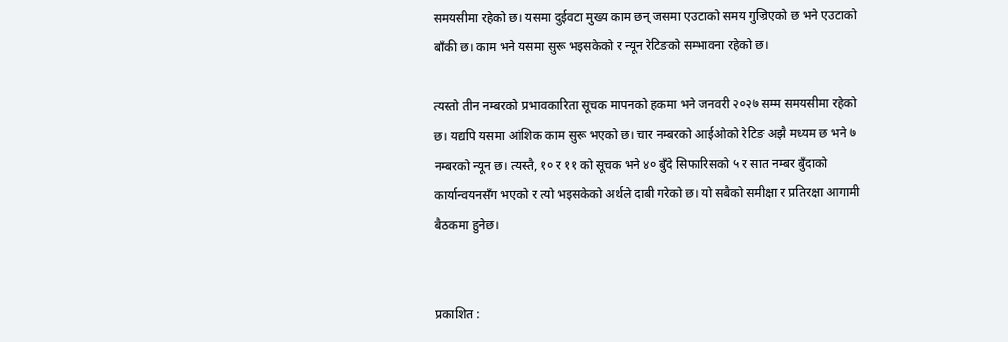समयसीमा रहेको छ। यसमा दुईवटा मुख्य काम छन् जसमा एउटाको समय गुज्रिएको छ भने एउटाको बाँकी छ। काम भने यसमा सुरू भइसकेको ‍र न्यून रेटिङको सम्भावना रहेको छ।

त्यस्तो तीन नम्बरको प्रभावकारिता सूचक मापनको हकमा भने जनवरी २०२७ सम्म समयसीमा रहेको छ। यद्यपि यसमा आंशिक काम सुरू भएको छ। चार नम्बरको आईओको रेटिङ अझै मध्यम छ भने ७ नम्बरको न्यून छ। त्यस्तै, १० र ११ को सूचक भने ४० बुँदे सिफारिसको ५ र सात नम्बर बुँदाको कार्यान्वयनसँग भएको र त्यो भइसकेको अर्थले दाबी गरेको छ। यो सबैको समीक्षा र प्रतिरक्षा आगामी बैठकमा हुनेछ।


प्रकाशित :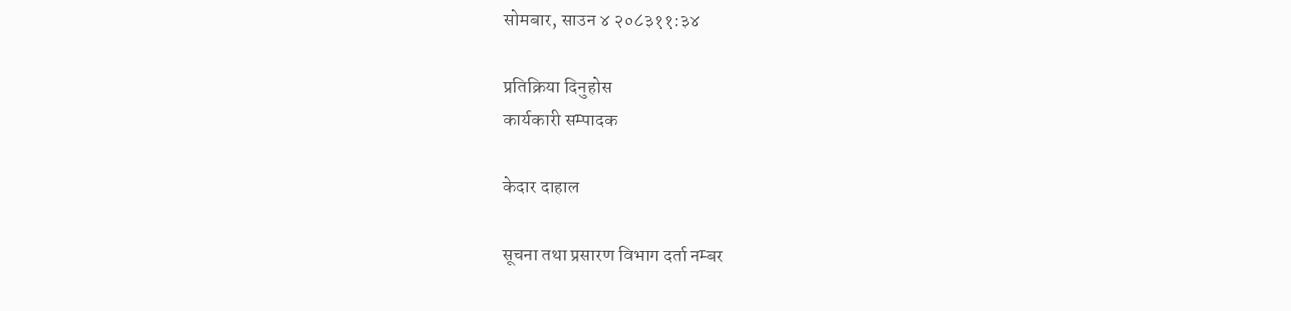सोमबार, साउन ४ २०८३११:३४

प्रतिक्रिया दिनुहोस
कार्यकारी सम्पादक

केदार दाहाल

सूचना तथा प्रसारण विभाग दर्ता नम्बर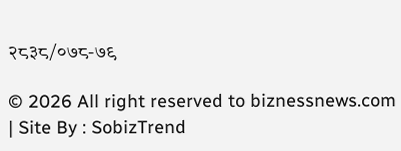२८३८/०७८-७९

© 2026 All right reserved to biznessnews.com  | Site By : SobizTrend